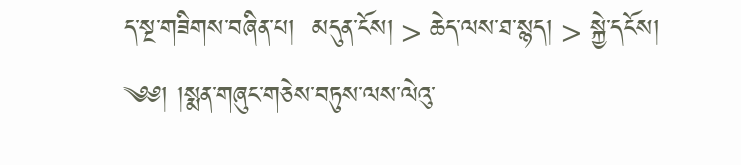ད་སྔ་གཟིགས་བཞིན་པ།  མདུན་ངོས། > ཆེད་ལས་ཐ་སྙད། > སྐྱེ་དངོས།
༄༅། །སྨན་གཞུང་གཅེས་བཏུས་ལས་ལེའུ་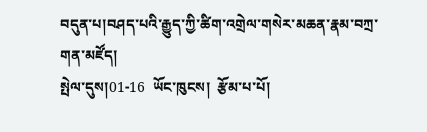བདུན་པ།བཤད་པའི་རྒྱུད་ཀྱི་ཚིག་འགྲེལ་གསེར་མཆན་རྣམ་བཀྲ་གན་མཛོད།
སྤེལ་དུས།01-16  ཡོང་ཁུངས།  རྩོམ་པ་པོ།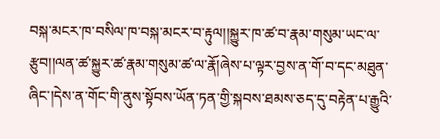བསྐ་མངར་ཁ་བསིལ་ཁ་བསྐ་མངར་བ་རྟུལ།།སྐྱུར་ཁ་ཚ་བ་རྣམ་གསུམ་ཡང་ལ་རྩུབ།།ལན་ཚ་སྐྱུར་ཚ་རྣམ་གསུམ་ཚ་ལ་རྣོ།ཞེས་པ་ལྟར་བྱས་ན་གོ་བ་དང་མཐུན་ཞིང་།དེས་ན་གོང་གི་ནུས་སྟོབས་ཡོན་ཏན་གྱི་སྐབས་ཐམས་ཅད་དུ་བརྟེན་པ་རྒྱུའི་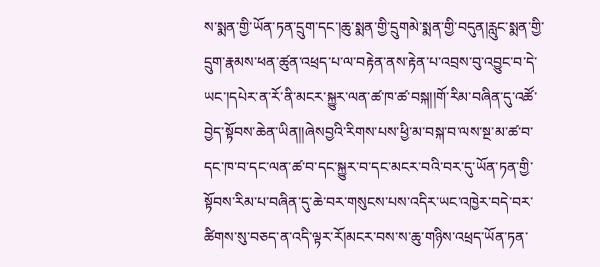ས་སྨན་གྱི་ཡོན་ཏན་དྲུག་དང་།ཆུ་སྨན་གྱི་དྲུགམེ་སྨན་གྱི་བདུན།རླུང་སྨན་གྱི་དྲུག་རྣམས་ཕན་ཚུན་འཕྲད་པ་ལ་བརྟེན་ནས་རྟེན་པ་འབྲས་བུ་འབྱུང་བ་དེ་ཡང་།དཔེར་ན་རོ་ནི་མངར་སྐྱུར་ལན་ཚ་ཁ་ཚ་བསྐ།།གོ་རིམ་བཞིན་དུ་འཚོ་བྱེད་སྟོབས་ཆེན་ཡིན།།ཞེསབྱའི་རིགས་པས་ཕྱི་མ་བསྐ་བ་ལས་སྔ་མ་ཚ་བ་དང་ཁ་བ་དང་ལན་ཚ་བ་དང་སྐྱུར་བ་དང་མངར་བའི་བར་དུ་ཡོན་ཏན་གྱི་སྟོབས་རིམ་པ་བཞིན་དུ་ཆེ་བར་གསུངས་པས་འདིར་ཡང་འཁྱེར་བདེ་བར་ཚིགས་སུ་བཅད་ན་འདི་ལྟར་རོ།མངར་བས་ས་ཆུ་གཉིས་འཕྲད་ཡོན་ཏན་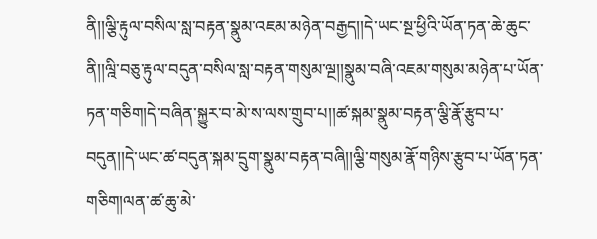ནི།།ལྕི་རྟུལ་བསིལ་སླ་བརྟན་སྣུམ་འཇམ་མཉེན་བརྒྱད།།དེ་ཡང་སྔ་ཕྱིའི་ཡོན་ཏན་ཆེ་ཆུང་ནི།།ལྰི་བཅུ་རྟུལ་བདུན་བསིལ་སླ་བརྟན་གསུམ་ལྔ།།སྣུམ་བཞི་འཇམ་གསུམ་མཉེན་པ་ཡོན་ཏན་གཅིག།དེ་བཞིན་སྐྱུར་བ་མེ་ས་ལས་གྲུབ་པ།།ཚ་སྐམ་སྣུམ་བརྟན་ལྕི་རྣོ་རྩུབ་པ་བདུན།།དེ་ཡང་ཚ་བདུན་སྐམ་དྲུག་སྣུམ་བརྟན་བཞི།།ལྕི་གསུམ་རྣོ་གཉིས་རྩུབ་པ་ཡོན་ཏན་གཅིག།ལན་ཚ་ཆུ་མེ་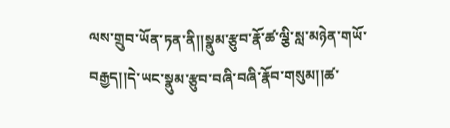ལས་གྲུབ་ཡོན་ཏན་ནི།།སྣུམ་རྩུབ་རྣོ་ཚ་ལྕི་སླ་མཉེན་གཡོ་བརྒྱད།།དེ་ཡང་སྣུམ་རྩུབ་བཞི་བཞི་རྣོབ་གསུམ།།ཚ་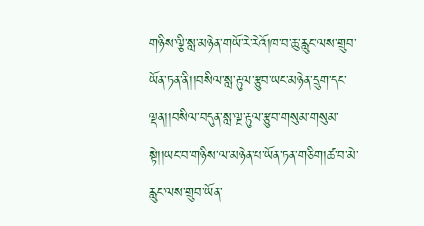གཉིས་ལྕི་སླ་མཉེན་གཡོ་རེ་རེའོ།ཁ་བ་ཆུ་རླུང་ལས་གྲུབ་ཡོན་ཏན་ནི།།བསིལ་སླ་རྟུལ་རྩུབ་ཡང་མཉེན་དྲུག་དང་ལྡན།།བསིལ་བདུན་སླ་ལྔ་རྟུལ་རྩུབ་གསུམ་གསུམ་སྟེ།།ཡང་བ་གཉིས་ལ་མཉེན་པ་ཡོན་ཏན་གཅིག།ཚ་བ་མེ་རླུང་ལས་གྲུབ་ཡོན་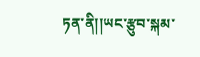ཏན་ནི།།ཡང་རྩུབ་སྐམ་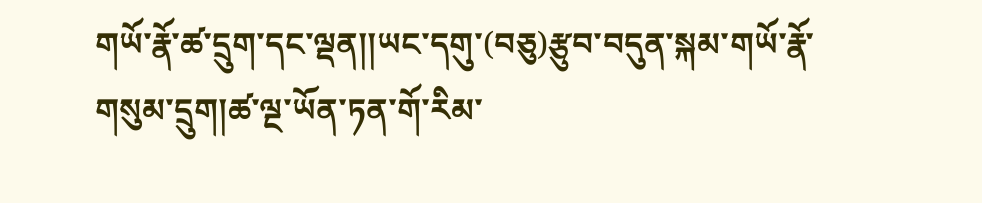གཡོ་རྣོ་ཚ་དྲུག་དང་ལྡན།།ཡང་དགུ་(བཅུ)རྩུབ་བདུན་སྐམ་གཡོ་རྣོ་གསུམ་དྲུག།ཚ་ལྔ་ཡོན་ཏན་གོ་རིམ་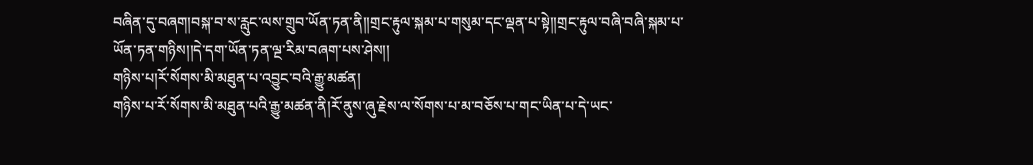བཞིན་དུ་བཞག།བསྐ་བ་ས་རླུང་ལས་གྲུབ་ཡོན་ཏན་ནི།།གྲང་རྟུལ་སྐམ་པ་གསུམ་དང་ལྡན་པ་སྟེ།།གྲང་རྟུལ་བཞི་བཞི་སྐམ་པ་ཡོན་ཏན་གཉིས།།དེ་དག་ཡོན་ཏན་ལྔ་རིམ་བཞག་པས་ཤེས།།
གཉིས་པ།རོ་སོགས་མི་མཐུན་པ་འབྱུང་བའི་རྒྱུ་མཚན།
གཉིས་པ་རོ་སོགས་མི་མཐུན་པའི་རྒྱུ་མཚན་ནི།རོ་ནུས་ཞུ་རྗེས་ལ་སོགས་པ་མ་བཅོས་པ་གང་ཡིན་པ་དེ་ཡང་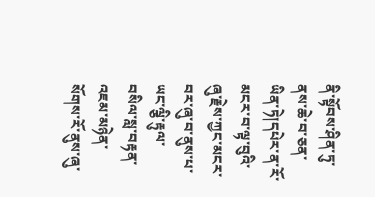ནི་སྟོབས་ཤིན་ཏུ་ནས་ཆེ་བ་ཅན་ཡིན་ཏེ།དཔེར་ན་རོ་མངར་བ་ལྟ་བུའི་ཞུ་རྗེས་ཀྱང་མངར་བར་ཞུ་བ་ནུས་པ་ཡང་ལྕི་རྟུལ་བསིལ་སླ་བརྟན་འཇམ་མཉེན་སོགས་རོ་ནུས་ཞུ་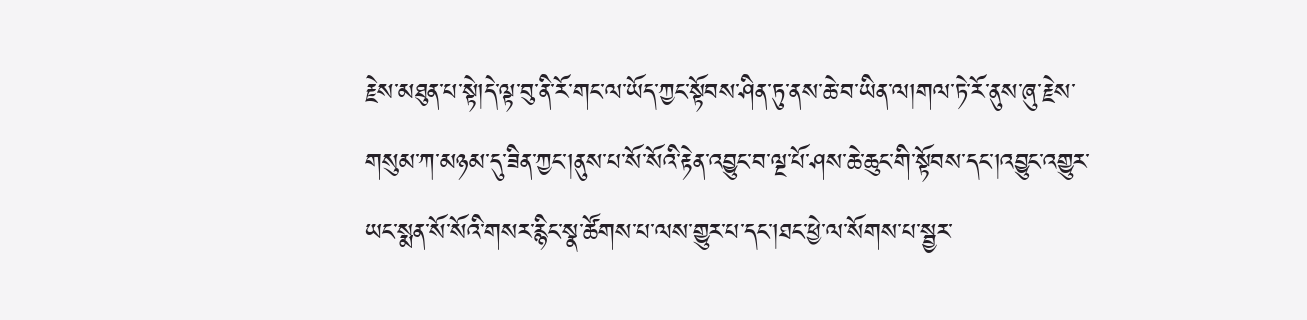རྗེས་མཐུན་པ་སྟེ།དེ་ལྟ་བུ་ནི་རོ་གང་ལ་ཡོད་ཀྱང་སྟོབས་ཤིན་ཏུ་ནས་ཆེ་བ་ཡིན་ལ།གལ་ཏེ་རོ་ནུས་ཞུ་རྗེས་གསུམ་ཀ་མཉམ་དུ་ཟིན་ཀྱང་།ནུས་པ་སོ་སོའི་རྟེན་འབྱུང་བ་ལྔ་པོ་ཤས་ཆེ་ཆུང་གི་སྟོབས་དང་།འབྱུང་འགྱུར་ཡང་སྨན་སོ་སོའི་གསར་རྙིང་སྣ་ཚོགས་པ་ལས་གྱུར་པ་དང་།ཐང་ཕྱེ་ལ་སོགས་པ་སྦྱར་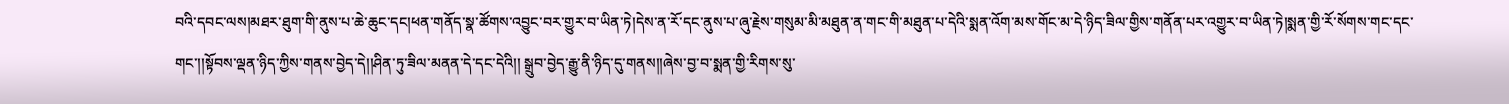བའི་དབང་ལས།མཐར་ཐུག་གི་ནུས་པ་ཆེ་ཆུང་དང།ཕན་གནོད་སྣ་ཚོགས་འབྱུང་བར་གྱུར་བ་ཡིན་ཏེ།དེས་ན་རོ་དང་ནུས་པ་ཞུ་རྗེས་གསུམ་མི་མཐུན་ན་གང་གི་མཐུན་པ་དེའི་སྨན་འོག་མས་གོང་མ་དེ་ཉིད་ཟིལ་གྱིས་གནོན་པར་འགྱུར་བ་ཡིན་ཏེ།སྨན་གྱི་རོ་སོགས་གང་དང་གང་།།སྟོབས་ལྡན་ཉིད་ཀྱིས་གནས་བྱེད་དེ།།ཤིན་ཏུ་ཟིལ་མནན་དེ་དང་དེའི།། སྒྲུབ་བྱེད་རྒྱུ་ནི་ཉིད་དུ་གནས།།ཞེས་བྱ་བ་སྨན་གྱི་རིགས་སུ་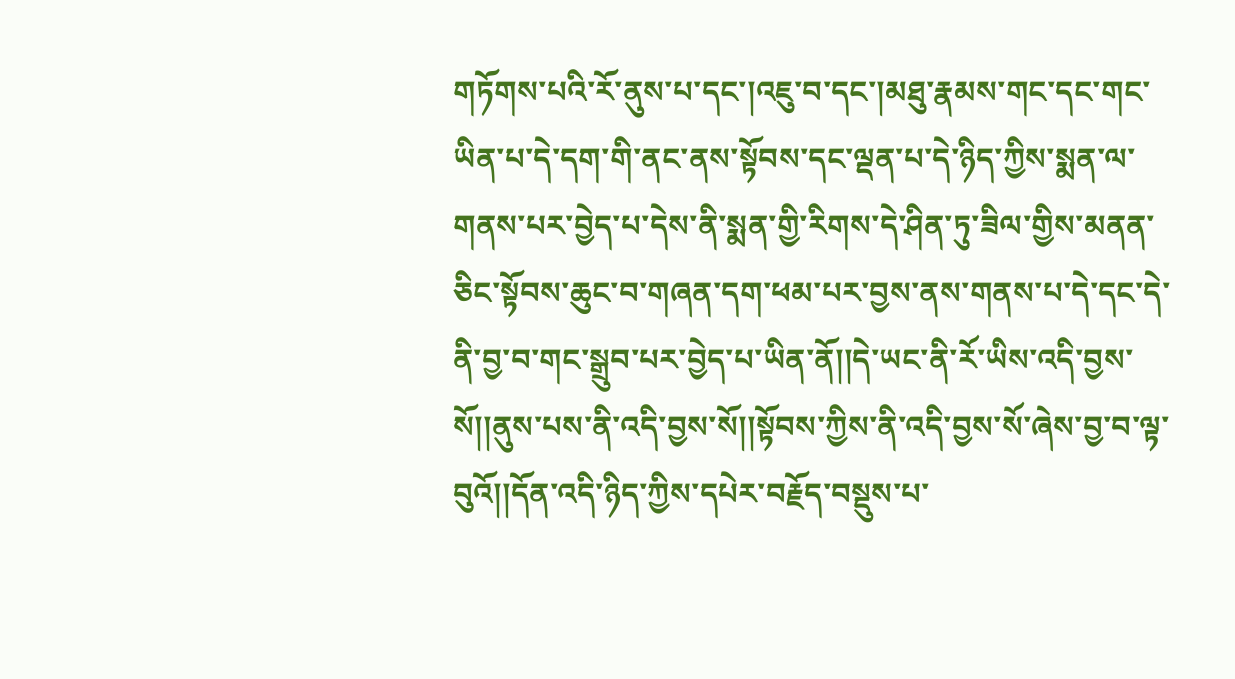གཏོགས་པའི་རོ་ནུས་པ་དང་།འཇུ་བ་དང་།མཐུ་རྣམས་གང་དང་གང་ཡིན་པ་དེ་དག་གི་ནང་ནས་སྟོབས་དང་ལྡན་པ་དེ་ཉིད་ཀྱིས་སྨན་ལ་གནས་པར་བྱེད་པ་དེས་ནི་སྨན་གྱི་རིགས་དེ་ཤིན་ཏུ་ཟིལ་གྱིས་མནན་ཅིང་སྟོབས་ཆུང་བ་གཞན་དག་ཕམ་པར་བྱས་ནས་གནས་པ་དེ་དང་དེ་ནི་བྱ་བ་གང་སྒྲུབ་པར་བྱེད་པ་ཡིན་ནོ།།དེ་ཡང་ནི་རོ་ཡིས་འདི་བྱས་སོ།།ནུས་པས་ནི་འདི་བྱས་སོ།།སྟོབས་ཀྱིས་ནི་འདི་བྱས་སོ་ཞེས་བྱ་བ་ལྟ་བུའོ།།དོན་འདི་ཉིད་ཀྱིས་དཔེར་བརྗོད་བསྡུས་པ་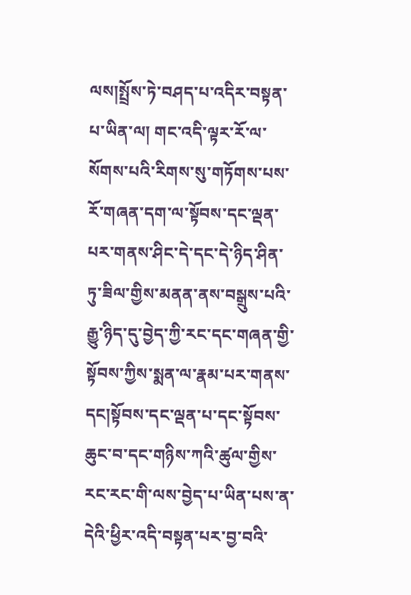ལས།སྤྲོས་ཏེ་བཤད་པ་འདིར་བསྟན་པ་ཡིན་ལ། གང་འདི་ལྟར་རོ་ལ་སོགས་པའི་རིགས་སུ་གཏོགས་པས་རོ་གཞན་དག་ལ་སྟོབས་དང་ལྡན་པར་གནས་ཤིང་དེ་དང་དེ་ཉིད་ཤིན་ཏུ་ཟིལ་གྱིས་མནན་ནས་བསྒྲུས་པའི་རྒྱུ་ཉིད་དུ་བྱེད་ཀྱི་རང་དང་གཞན་གྱི་སྟོབས་ཀྱིས་སྨན་ལ་རྣམ་པར་གནས་དང།སྟོབས་དང་ལྡན་པ་དང་སྟོབས་ཆུང་བ་དང་གཉིས་ཀའི་ཚུལ་གྱིས་རང་རང་གི་ལས་བྱེད་པ་ཡིན་པས་ན་དེའི་ཕྱིར་འདི་བསྟན་པར་བྱ་བའི་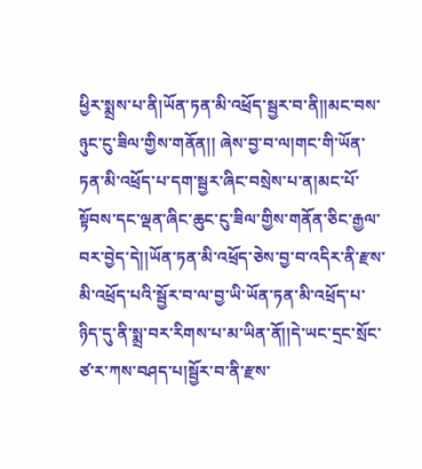ཕྱིར་སྨྲས་པ་ནི།ཡོན་ཏན་མི་འཕྲོད་སྦྱར་བ་ནི།།མང་བས་ཉུང་ངུ་ཟིལ་གྱིས་གནོན།། ཞེས་བྱ་བ་ལ།གང་གི་ཡོན་ཏན་མི་འཕྲོད་པ་དག་སྦྱར་ཞིང་བསྲེས་པ་ན།མང་པོ་སྟོབས་དང་ལྡན་ཞིང་ཆུང་ངུ་ཟིལ་གྱིས་གནོན་ཅིང་རྒྱལ་བར་བྱེད་དེ།།ཡོན་ཏན་མི་འཕྲོད་ཅེས་བྱ་བ་འདིར་ནི་རྫས་མི་འཕྲོད་པའི་སྦྱོར་བ་ལ་བྱ་ཡི་ཡོན་ཏན་མི་འཕྲོད་པ་ཉིད་དུ་ནི་སྨྲ་བར་རིགས་པ་མ་ཡིན་ནོ།།དེ་ཡང་དྲང་སྲོང་ཙ་ར་ཀས་བཤད་པ།སྦྱོར་བ་ནི་རྫས་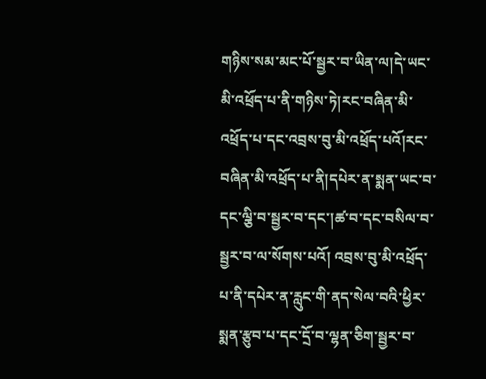གཉིས་སམ་མང་པོ་སྦྱར་བ་ཡིན་ལ།དེ་ཡང་མི་འཕྲོད་པ་ནི་གཉིས་ཏེ།རང་བཞིན་མི་འཕྲོད་པ་དང་འབྲས་བུ་མི་འཕྲོད་པའོ།རང་བཞིན་མི་འཕྲོད་པ་ནི།དཔེར་ན་སྨན་ཡང་བ་དང་ལྕི་བ་སྦྱར་བ་དང་།ཚ་བ་དང་བསིལ་བ་སྦྱར་བ་ལ་སོགས་པའོ། འབྲས་བུ་མི་འཕྲོད་པ་ནི་དཔེར་ན་རླུང་གི་ནད་སེལ་བའི་ཕྱིར་སྨན་རྩུབ་པ་དང་དྲོ་བ་ལྷན་ཅིག་སྦྱར་བ་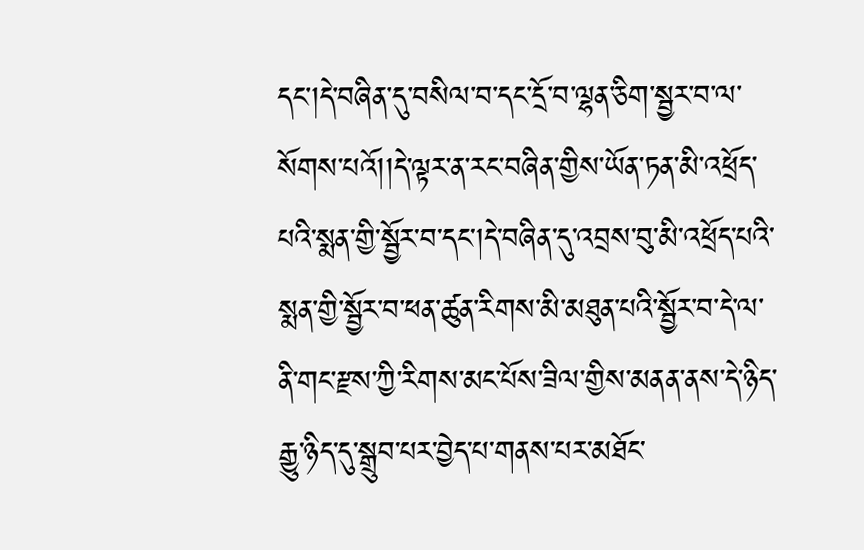དང་།དེ་བཞིན་དུ་བསིལ་བ་དང་དྲོ་བ་ལྷན་ཅིག་སྦྱར་བ་ལ་སོགས་པའོ།།དེ་ལྟར་ན་རང་བཞིན་གྱིས་ཡོན་ཏན་མི་འཕྲོད་པའི་སྨན་གྱི་སྦྱོར་བ་དང་།དེ་བཞིན་དུ་འབྲས་བུ་མི་འཕྲོད་པའི་སྨན་གྱི་སྦྱོར་བ་ཕན་ཚུན་རིགས་མི་མཐུན་པའི་སྦྱོར་བ་དེ་ལ་ནི་གང་རྫས་ཀྱི་རིགས་མང་པོས་ཟིལ་གྱིས་མནན་ནས་དེ་ཉིད་རྒྱུ་ཉིད་དུ་སྒྲུབ་པར་བྱེད་པ་གནས་པར་མཐོང་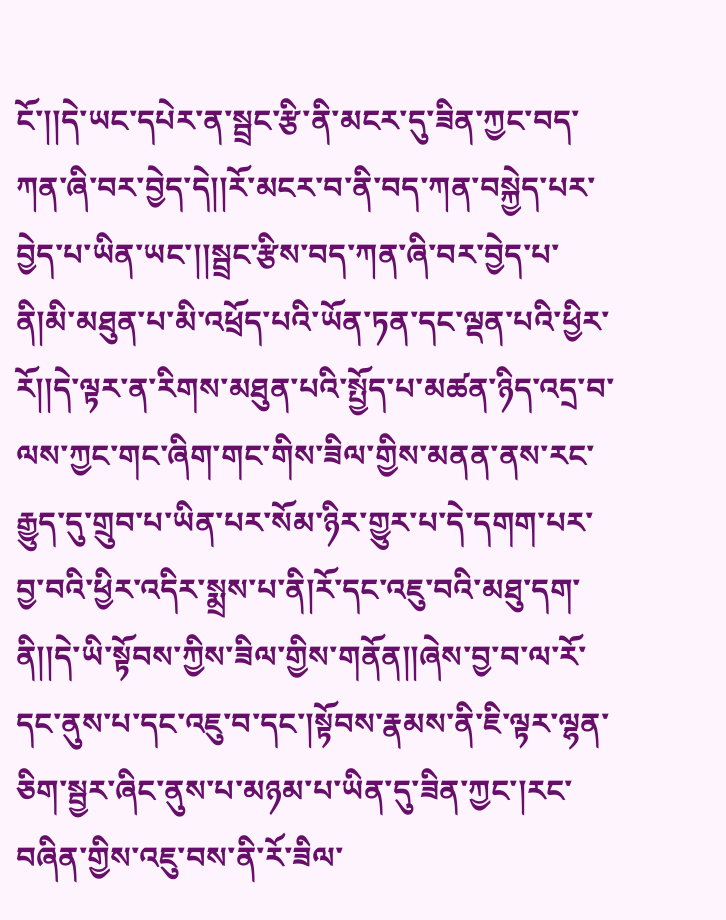ངོ་།།དེ་ཡང་དཔེར་ན་སྦྲང་རྩི་ནི་མངར་དུ་ཟིན་ཀྱང་བད་ཀན་ཞི་བར་བྱེད་དེ།།རོ་མངར་བ་ནི་བད་ཀན་བསྐྱེད་པར་བྱེད་པ་ཡིན་ཡང་།།སྦྲང་རྩིས་བད་ཀན་ཞི་བར་བྱེད་པ་ནི།མི་མཐུན་པ་མི་འཕྲོད་པའི་ཡོན་ཏན་དང་ལྡན་པའི་ཕྱིར་རོ།།དེ་ལྟར་ན་རིགས་མཐུན་པའི་སྤྱོད་པ་མཚན་ཉིད་འདྲ་བ་ལས་ཀྱང་གང་ཞིག་གང་གིས་ཟིལ་གྱིས་མནན་ནས་རང་རྒྱུད་དུ་གྲུབ་པ་ཡིན་པར་སོམ་ཉིར་གྱུར་པ་དེ་དགག་པར་བྱ་བའི་ཕྱིར་འདིར་སྨྲས་པ་ནི།རོ་དང་འཇུ་བའི་མཐུ་དག་ནི།།དེ་ཡི་སྟོབས་ཀྱིས་ཟིལ་གྱིས་གནོན།།ཞེས་བྱ་བ་ལ་རོ་དང་ནུས་པ་དང་འཇུ་བ་དང་།སྟོབས་རྣམས་ནི་ཇི་ལྟར་ལྷན་ཅིག་སྦྱར་ཞིང་ནུས་པ་མཉམ་པ་ཡིན་དུ་ཟིན་ཀྱང་།རང་བཞིན་གྱིས་འཇུ་བས་ནི་རོ་ཟིལ་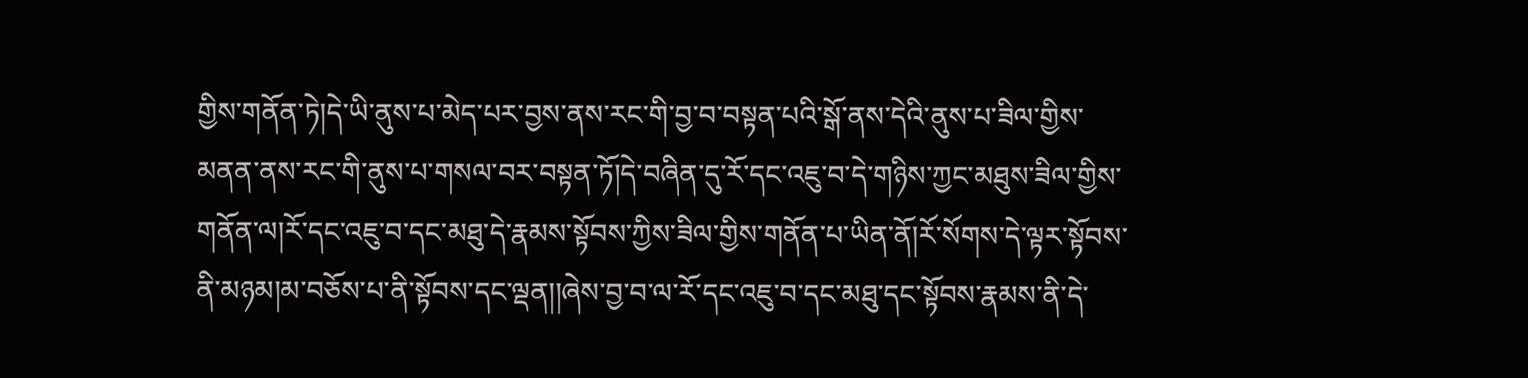གྱིས་གནོན་ཏེ།དེ་ཡི་ནུས་པ་མེད་པར་བྱས་ནས་རང་གི་བྱ་བ་བསྟན་པའི་སྒོ་ནས་དེའི་ནུས་པ་ཟིལ་གྱིས་མནན་ནས་རང་གི་ནུས་པ་གསལ་བར་བསྟན་ཏོ།དེ་བཞིན་དུ་རོ་དང་འཇུ་བ་དེ་གཉིས་ཀྱང་མཐུས་ཟིལ་གྱིས་གནོན་ལ།རོ་དང་འཇུ་བ་དང་མཐུ་དེ་རྣམས་སྟོབས་ཀྱིས་ཟིལ་གྱིས་གནོན་པ་ཡིན་ནོ།རོ་སོགས་དེ་ལྟར་སྟོབས་ནི་མཉམ།མ་བཅོས་པ་ནི་སྟོབས་དང་ལྡན།།ཞེས་བྱ་བ་ལ་རོ་དང་འཇུ་བ་དང་མཐུ་དང་སྟོབས་རྣམས་ནི་དེ་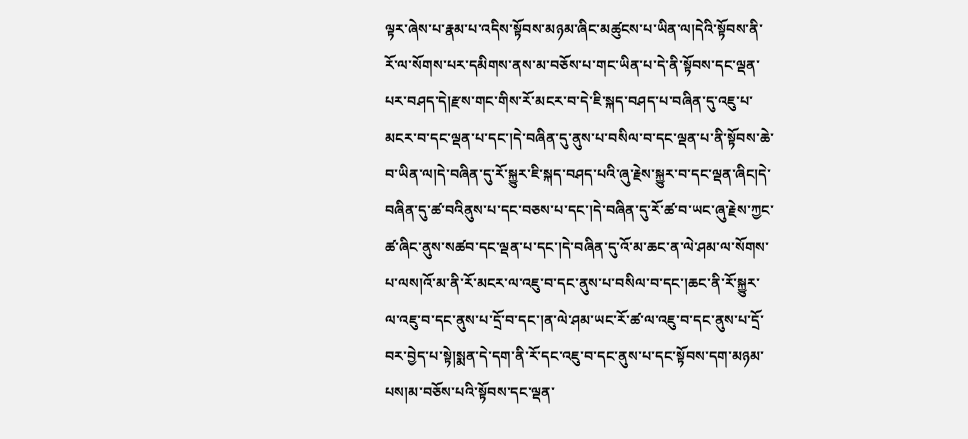ལྟར་ཞེས་པ་རྣམ་པ་འདིས་སྟོབས་མཉམ་ཞིང་མཚུངས་པ་ཡིན་ལ།དེའི་སྟོབས་ནི་རོ་ལ་སོགས་པར་དམིགས་ནས་མ་བཅོས་པ་གང་ཡིན་པ་དེ་ནི་སྟོབས་དང་ལྡན་པར་བཤད་དེ།རྫས་གང་གིས་རོ་མངར་བ་དེ་ཇི་སྐད་བཤད་པ་བཞིན་དུ་འཇུ་པ་མངར་བ་དང་ལྡན་པ་དང་།དེ་བཞིན་དུ་ནུས་པ་བསིལ་བ་དང་ལྡན་པ་ནི་སྟོབས་ཆེ་བ་ཡིན་ལ།དེ་བཞིན་དུ་རོ་སྐྱུར་ཇི་སྐད་བཤད་པའི་ཞུ་རྗེས་སྐྱུར་བ་དང་ལྡན་ཞིང།དེ་བཞིན་དུ་ཚ་བའིནུས་པ་དང་བཅས་པ་དང་།དེ་བཞིན་དུ་རོ་ཚ་བ་ཡང་ཞུ་རྗེས་ཀྱང་ཚ་ཞིང་ནུས་སཚབ་དང་ལྡན་པ་དང་།དེ་བཞིན་དུ་འོ་མ་ཆང་ན་ལེ་ཤམ་ལ་སོགས་པ་ལས།འོ་མ་ནི་རོ་མངར་ལ་འཇུ་བ་དང་ནུས་པ་བསིལ་བ་དང་།ཆང་ནི་རོ་སྐྱུར་ལ་འཇུ་བ་དང་ནུས་པ་དྲོ་བ་དང་།ན་ལེ་ཤམ་ཡང་རོ་ཚ་ལ་འཇུ་བ་དང་ནུས་པ་དྲོ་བར་བྱེད་པ་སྟེ།སྨན་དེ་དག་ནི་རོ་དང་འཇུ་བ་དང་ནུས་པ་དང་སྟོབས་དག་མཉམ་པས།མ་བཅོས་པའི་སྟོབས་དང་ལྡན་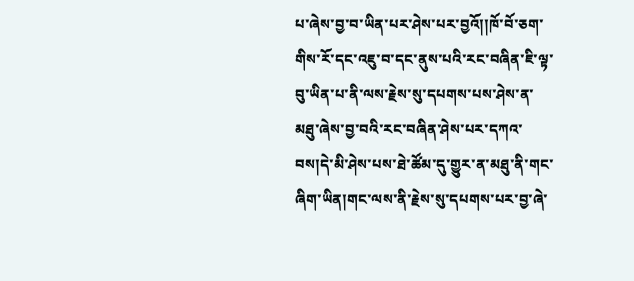པ་ཞེས་བྱ་བ་ཡིན་པར་ཤེས་པར་བྱའོ།།ཁོ་བོ་ཅག་གིས་རོ་དང་འཇུ་བ་དང་ནུས་པའི་རང་བཞིན་ཇི་ལྟ་བུ་ཡིན་པ་ནི་ལས་རྗེས་སུ་དཔགས་པས་ཤེས་ན་མཐུ་ཞེས་བྱ་བའི་རང་བཞིན་ཤེས་པར་དཀའ་བས།དེ་མི་ཤེས་པས་ཐེ་ཚོམ་དུ་གྱུར་ན་མཐུ་ནི་གང་ཞིག་ཡིན།གང་ལས་ནི་རྗེས་སུ་དཔགས་པར་བྱ་ཞེ་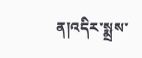ན།འདིར་སྨྲས་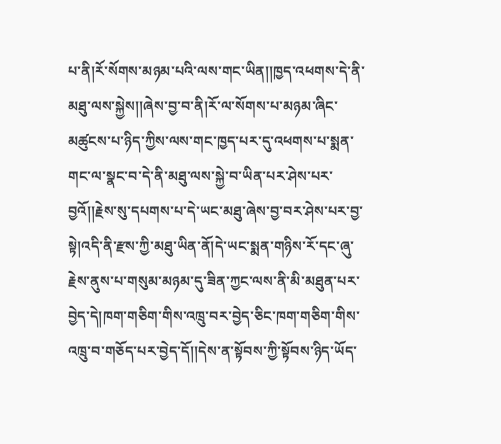པ་ནི།རོ་སོགས་མཉམ་པའི་ལས་གང་ཡིན།།ཁྱད་འཕགས་དེ་ནི་མཐུ་ལས་སྐྱེས།།ཞེས་བྱ་བ་ནི།རོ་ལ་སོགས་པ་མཉམ་ཞིང་མཚུངས་པ་ཉིད་ཀྱིས་ལས་གང་ཁྱད་པར་དུ་འཕགས་པ་སྨན་གང་ལ་སྣང་བ་དེ་ནི་མཐུ་ལས་སྐྱེ་བ་ཡིན་པར་ཤེས་པར་བྱའོ།།རྗེས་སུ་དཔགས་པ་དེ་ཡང་མཐུ་ཞེས་བྱ་བར་ཤེས་པར་བྱ་སྟེ།འདི་ནི་རྫས་ཀྱི་མཐུ་ཡིན་ནོ།དེ་ཡང་སྨན་གཉིས་རོ་དང་ཞུ་རྗེས་ནུས་པ་གསུམ་མཉམ་དུ་ཟིན་ཀྱང་ལས་ནི་མི་མཐུན་པར་བྱེད་དེ།ཁག་གཅིག་གིས་འཁྲུ་བར་བྱེད་ཅིང་ཁག་གཅིག་གིས་འཁྲུ་བ་གཅོད་པར་བྱེད་དོ།།དེས་ན་སྟོབས་ཀྱི་སྟོབས་ཉིད་ཡོད་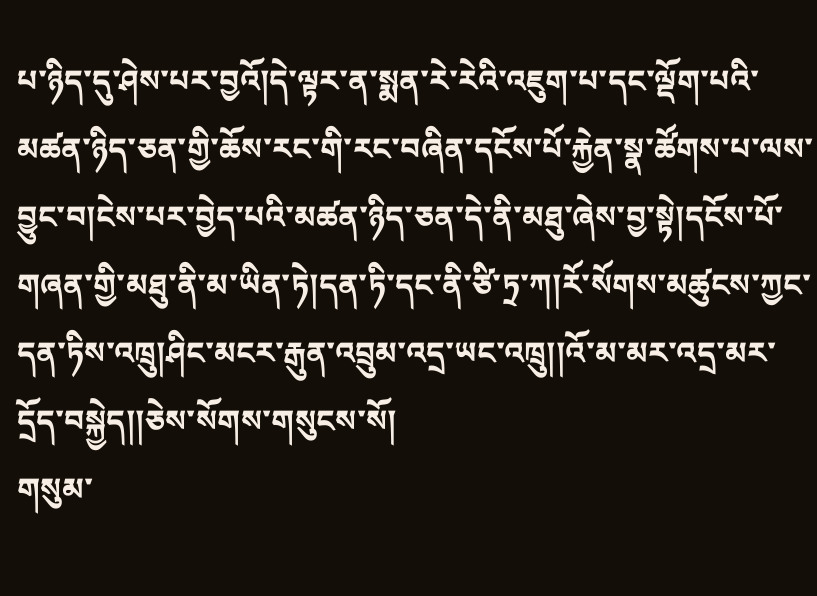པ་ཉིད་དུ་ཤེས་པར་བྱའོ།དེ་ལྟར་ན་སྨན་རེ་རེའི་འཇུག་པ་དང་ལྡོག་པའི་མཚན་ཉིད་ཅན་གྱི་ཆོས་རང་གི་རང་བཞིན་དངོས་པོ་རྐྱེན་སྣ་ཚོགས་པ་ལས་བྱུང་བ།ངེས་པར་བྱེད་པའི་མཚན་ཉིད་ཅན་དེ་ནི་མཐུ་ཞེས་བྱ་སྟེ།དངོས་པོ་གཞན་གྱི་མཐུ་ནི་མ་ཡིན་ཏེ།དན་ཏི་དང་ནི་ཙི་ཏྲ་ཀ།རོ་སོགས་མཚུངས་ཀྱང་དན་ཏིས་འཁྲུ།ཤིང་མངར་རྒུན་འབྲུམ་འདྲ་ཡང་འཁྲུ།།འོ་མ་མར་འདྲ་མར་དྲོད་བསྐྱེད།།ཅེས་སོགས་གསུངས་སོ།
གསུམ་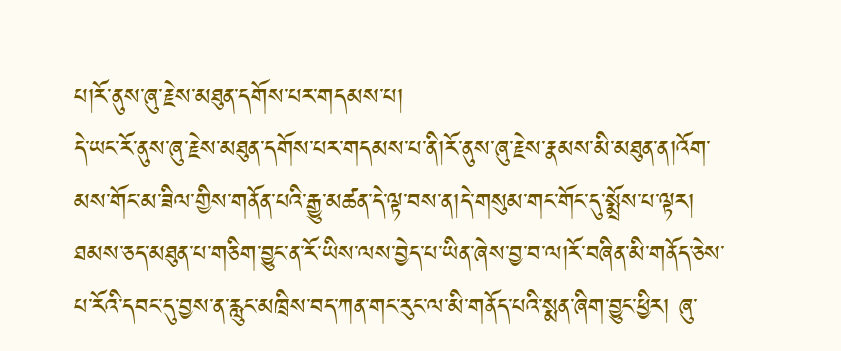པ།རོ་ནུས་ཞུ་རྗེས་མཐུན་དགོས་པར་གདམས་པ།
དེ་ཡང་རོ་ནུས་ཞུ་རྗེས་མཐུན་དགོས་པར་གདམས་པ་ནི།རོ་ནུས་ཞུ་རྗེས་རྣམས་མི་མཐུན་ན།འོག་མས་གོང་མ་ཟིལ་གྱིས་གནོན་པའི་རྒྱུ་མཚན་དེ་ལྟ་བས་ན།དེ་གསུམ་གང་གོང་དུ་སྨྲོས་པ་ལྟར། ཐམས་ཅད་མཐུན་པ་གཅིག་བྱུང་ན་རོ་ཡིས་ལས་བྱེད་པ་ཡིན་ཞེས་བྱ་བ་ལ།རོ་བཞིན་མི་གནོད་ཅེས་པ་རོའི་དབང་དུ་བྱས་ན་རླུང་མཁྲིས་བད་ཀན་གང་རུང་ལ་མི་གནོད་པའི་སྨན་ཞིག་བྱུང་ཕྱིར། ཞུ་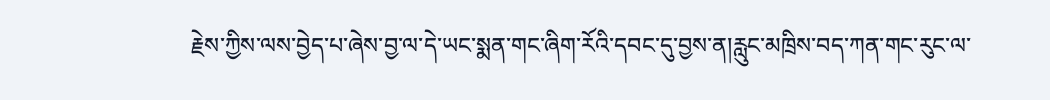རྗེས་ཀྱིས་ལས་བྱེད་པ་ཞེས་བྱ་ལ་དེ་ཡང་སྨན་གང་ཞིག་རོའི་དབང་དུ་བྱས་ན།རླུང་མཁྲིས་བད་ཀན་གང་རུང་ལ་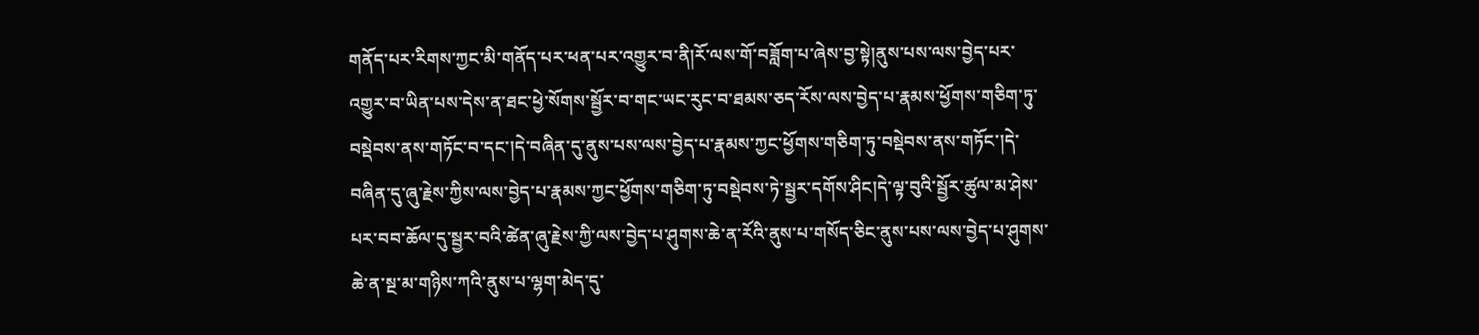གནོད་པར་རིགས་ཀྱང་མི་གནོད་པར་ཕན་པར་འགྱུར་བ་ནི།རོ་ལས་གོ་བཟློག་པ་ཞེས་བྱ་སྟེ།ནུས་པས་ལས་བྱེད་པར་འགྱུར་བ་ཡིན་པས་དེས་ན་ཐང་ཕྱེ་སོགས་སྦྱོར་བ་གང་ཡང་རུང་བ་ཐམས་ཅད་རོས་ལས་བྱེད་པ་རྣམས་ཕྱོགས་གཅིག་ཏུ་བསྡེབས་ནས་གཏོང་བ་དང་།དེ་བཞིན་དུ་ནུས་པས་ལས་བྱེད་པ་རྣམས་ཀྱང་ཕྱོགས་གཅིག་ཏུ་བསྡེབས་ནས་གཏོང་།དེ་བཞིན་དུ་ཞུ་རྗེས་ཀྱིས་ལས་བྱེད་པ་རྣམས་ཀྱང་ཕྱོགས་གཅིག་ཏུ་བསྡེབས་ཏེ་སྦྱར་དགོས་ཤིང།དེ་ལྟ་བུའི་སྦྱོར་ཚུལ་མ་ཤེས་པར་བབ་ཆོལ་དུ་སྦྱར་བའི་ཚེན་ཞུ་རྗེས་ཀྱི་ལས་བྱེད་པ་ཤུགས་ཆེ་ན་རོའི་ནུས་པ་གསོད་ཅིང་ནུས་པས་ལས་བྱེད་པ་ཤུགས་ཆེ་ན་སྔ་མ་གཉིས་ཀའི་ནུས་པ་ལྷག་མེད་དུ་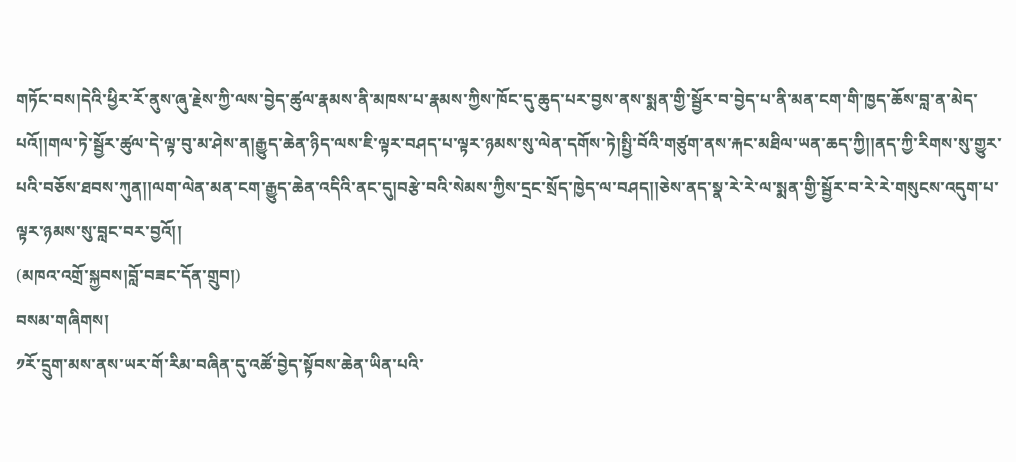གཏོང་བས།དེའི་ཕྱིར་རོ་ནུས་ཞུ་རྗེས་ཀྱི་ལས་བྱེད་ཚུལ་རྣམས་ནི་མཁས་པ་རྣམས་ཀྱིས་ཁོང་དུ་ཆུད་པར་བྱས་ནས་སྨན་གྱི་སྦྱོར་བ་བྱེད་པ་ནི་མན་ངག་གི་ཁྱད་ཆོས་བླ་ན་མེད་པའོ།།གལ་ཏེ་སྦྱོར་ཚུལ་དེ་ལྟ་བུ་མ་ཤེས་ན།རྒྱུད་ཆེན་ཉིད་ལས་ཇི་ལྟར་བཤད་པ་ལྟར་ཉམས་སུ་ལེན་དགོས་ཏེ།སྤྱི་བོའི་གཙུག་ནས་རྐང་མཐིལ་ཡན་ཆད་ཀྱི།།ནད་ཀྱི་རིགས་སུ་གྱུར་པའི་བཅོས་ཐབས་ཀུན།།ལག་ལེན་མན་ངག་རྒྱུད་ཆེན་འདིའི་ནང་དུ།བརྩེ་བའི་སེམས་ཀྱིས་དྲང་སྲོད་ཁྱེད་ལ་བཤད།།ཅེས་ནད་སྣ་རེ་རེ་ལ་སྨན་གྱི་སྦྱོར་བ་རེ་རེ་གསུངས་འདུག་པ་ལྟར་ཉམས་སུ་བླང་བར་བྱའོ།།
(མཁའ་འགྲོ་སྐྱབས།བློ་བཟང་དོན་གྲུབ།)
བསམ་གཞིགས།
༡རོ་དྲུག་མས་ནས་ཡར་གོ་རིམ་བཞིན་དུ་འཚོ་བྱེད་སྟོབས་ཆེན་ཡིན་པའི་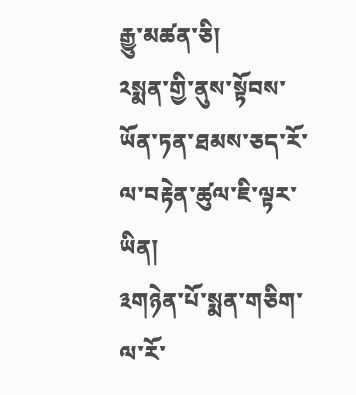རྒྱུ་མཚན་ཅི།
༢སྨན་གྱི་ནུས་སྟོབས་ཡོན་ཏན་ཐམས་ཅད་རོ་ལ་བརྟེན་ཚུལ་ཇི་ལྟར་ཡིན།
༣གཉེན་པོ་སྨན་གཅིག་ལ་རོ་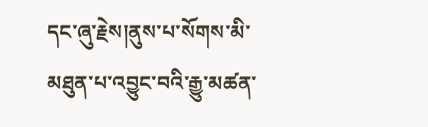དང་ཞུ་རྗེས།ནུས་པ་སོགས་མི་མཐུན་པ་འབྱུང་བའི་རྒྱུ་མཚན་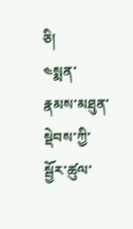ཅི།
༤སྨན་རྣམས་མཐུན་སྡེབས་ཀྱི་སྦྱོར་ཚུལ་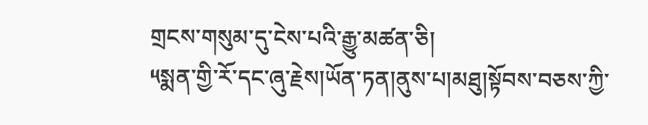གྲངས་གསུམ་དུ་ངེས་པའི་རྒྱུ་མཚན་ཅི།
༥སྨན་གྱི་རོ་དང་ཞུ་རྗེས།ཡོན་ཏན།ནུས་པ།མཐུ།སྟོབས་བཅས་ཀྱི་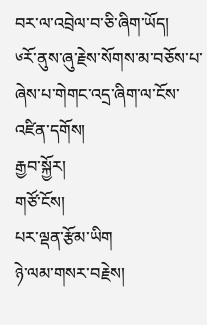བར་ལ་འབྲེལ་བ་ཅི་ཞིག་ཡོད།
༦རོ་ནུས་ཞུ་རྗེས་སོགས་མ་བཅོས་པ་ཞེས་པ་གེགང་འདྲ་ཞིག་ལ་ངོས་འཛིན་དགོས།
རྒྱབ་སྐྱོར།
གཙོ་ངོས།
པར་ལྡན་རྩོམ་ཡིག
ཉེ་ལམ་གསར་བརྗེས།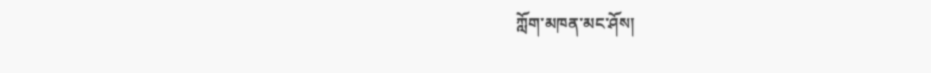ཀློག་མཁན་མང་ཤོས།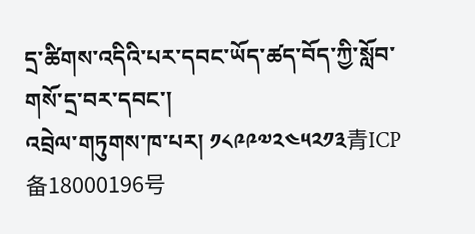དྲ་ཚིགས་འདིའི་པར་དབང་ཡོད་ཚད་བོད་ཀྱི་སློབ་གསོ་དྲ་བར་དབང་།
འབྲེལ་གཏུགས་ཁ་པར། ༡༨༩༩༧༢༤༥༢༡༣青ICP备18000196号